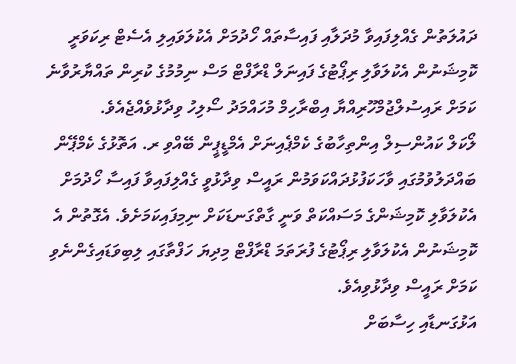ދައުލަތުން ގެއްލިފައިވާ މުދަލާއި ފައިސާތައް ހޯދުމަށް އެކުލަވައިލި އެސެޓް ރިކަވަރީ ކޮމިޝަނުން އެކުލަވާލި ރިޕޯޓުގެ ފައިނަލް ޑްރާފްޓް މަސް ނިމުމުގެ ކުރިން ތައްޔާރުވާނެ ކަމަށް ރައިސުލްޖުމްހޫރިއްޔާ އިބްރާހިމް މުހައްމަދު ސޯލިހު ވިދާޅުވެއްޖެއެވެ.
ލޯކަލް ކައުންސިލް އިންތިހާބުގެ ކެމްޕެއިނަށް އެމްޑީޕީން ބޭއްވި ރ. އަތޮޅުގެ ކެމްޕޭން ބައްދަލުވުމުގައި ވާހަކަފުޅުދައްކަވަމުން ރައީސް ވިދާޅުވީ ގެއްލިފައިވާ ފައިސާ ހޯދުމަށް އެކުލަވާލި ކޮމިޝަންގެ މަސައްކަތް ވަނީ ގާތްގަނޑަކަށް ނިމިފައިކަމަށެވެ. އެގޮތުން އެ ކޮމިޝަނުން އެކުލަވާލި ރިޕޯޓުގެ ފުރަތަމަ ޑްރާފްޓް މިދިޔަ ހަފްތާގައި ލިބިވަޑައިގެންނެވި ކަމަށް ރައީސް ވިދާޅުވިއެވެ.
އަޅުގަނޑާއި ހިސާބަށް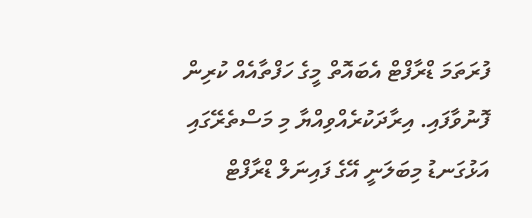ފުރަތަމަ ޑްރާފްޓް އެބައޮތް މީގެ ހަފްތާއެއް ކުރިން ފޮނުވާފައި. އިރާދަކުރެއްވިއްޔާ މި މަސްތެރޭގައި އަޅުގަނޑު މިބަލަނީ އޭގެ ފައިނަލް ޑްރާފްޓް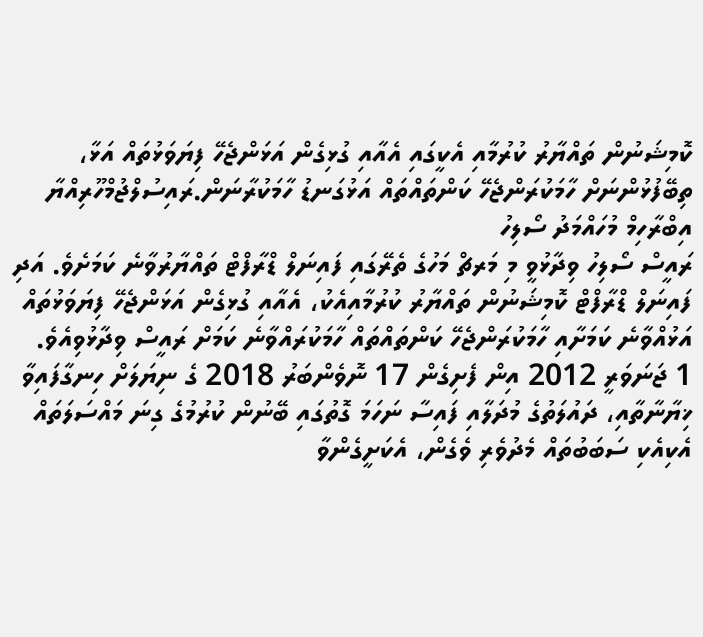ކޮމިޝަނުން ތައްޔާރު ކުރުމާއި އެކީގައި އެއާއި ގުޅިގެން އަޅަންޖެހޭ ފިޔަވަޅުތައް އަޅާ، ތިބޭފުޅުންނަށް ހާމަކުރަންޖެހޭ ކަންތައްތައް އަޅުގަނޑު ހާމަކުރާނަން.ރައިސުލްޖުމްހޫރިއްޔާ އިބްރާހިމް މުހައްމަދު ސޯލިހު
ރައީސް ސޯލިހު ވިދާޅުވީ މި މަރޗް މަހުގެ ތެރޭގައި ފައިނަލް ޑްރާފްޓް ތައްޔާރުވާނެ ކަމަށެވެ. އަދި ފައިނަލް ޑްރާފްޓް ކޮމިޝަނުން ތައްޔާރު ކުރުމާއިއެކު، އެއާއި ގުޅިގެން އަޅަންޖެހޭ ފިޔަވަޅުތައް އަޅުއްވާނެ ކަމަށާއި ހާމަކުރަންޖެހޭ ކަންތައްތައް ހާމަކުރައްވާނެ ކަމަށް ރައީސް ވިދާޅުވިއެވެ.
1 ޖަނަވަރީ 2012 އިން ފެށިގެން 17 ނޮވެންބަރު 2018 ގެ ނިޔަލަށް ހިނގާފައިވާ ޚިޔާނާތާއި، ދައުލަތުގެ މުދަލާއި ފައިސާ ނަހަމަ ގޮތުގައި ބޭނުން ކުރުމުގެ ގިނަ މައްސަލަތައް އެކިއެކި ސަބަބުތައް މެދުވެރި ވެގެން، އެކަށީގެންވާ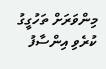މިންވަރަށް ތަހުގީގު ކުރެވި އިންސާފު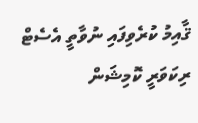ޤާއިމު ކުރެވިފައި ނުވާތީ އެސެޓް ރިކަވަރީ ކޮމިޝަން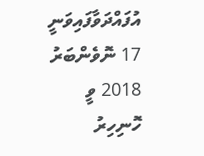އުފައްދަވާފައިވަނީ 17 ނޮވެންބަރު 2018 ވީ ހޮނިހިރު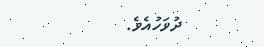ދުވަހުއެވެ.